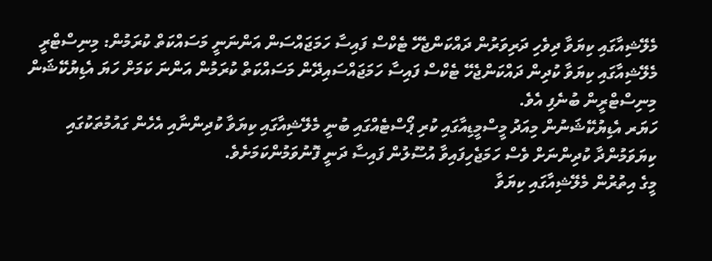މެލޭޝިއާގައި ކިޔަވާ ދިވެހި ދަރިވަރުން ދައްކަންޖެހޭ ޓެކްސް ފައިސާ ހަމަޖައްސަން އަންނަނީ މަސައްކަތް ކުރަމުން: މިނިސްޓްރީ
މެލޭޝިއާގައި ކިޔަވާ ކުދިން ދައްކަންޖެހޭ ޓެކްސް ފައިސާ ހަމަޖައްސައިދޭން މަސައްކަތް ކުރަމުން އަންނަ ކަމަށް ހަޔަ އެޑިޔުކޭޝަން މިނިސްޓްރީން ބުނެފި އެވެ.
ހަޔަރ އެޑިޔުކޭޝަނުން މިއަދު މީސްމީޑިއާގައި ކުރި ޕޯސްޓެއްގައި ބުނީ މެލޭޝިއާގައި ކިޔަވާ ކުދިންނާއި އެހެން ގައުމުތަކުގައި ކިޔަވަމުންދާ ކުދިންނަށް ވެސް ހަމަޖެހިފައިވާ އުސޫލުން ފައިސާ ދަނީ ފޮނުވަމުންކަމަށެވެ.
މީގެ އިތުރުން މެލޭޝިއާގައި ކިޔަވާ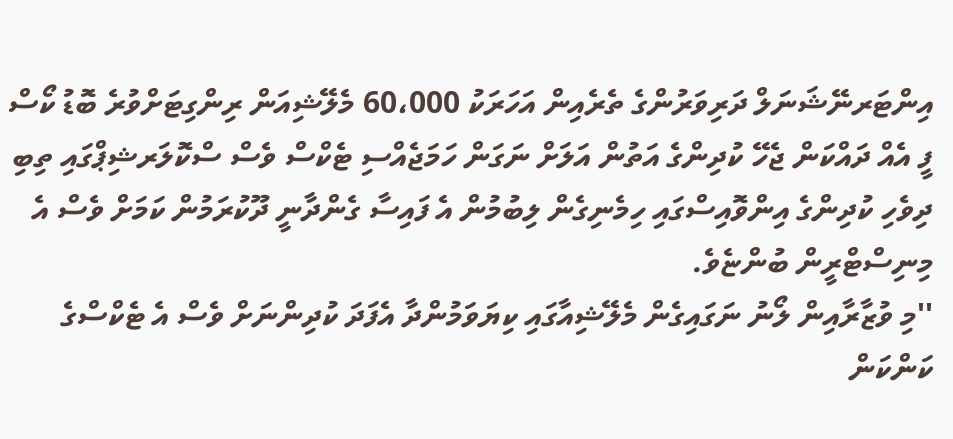އިންޓަރނޭޝަނަލް ދަރިވަރުންގެ ތެރެއިން އަހަރަކު 60،000 މެލޭޝިއަން ރިންގިޓަށްވުރެ ބޮޑު ކޯސް ފީ އެއް ދައްކަން ޖެހޭ ކުދިންގެ އަތުން އަލަށް ނަގަން ހަމަޖެއްސި ޓެކްސް ވެސް ސްކޮލަރޝިޕްގައި ތިބި ދިވެހި ކުދިންގެ އިންވޮއިސްގައި ހިމެނިގެން ލިބުމުން އެ ފައިސާ ގެންދާނީ ދޫކުރަމުން ކަމަށް ވެސް އެ މިނިސްޓްރީން ބުންޏެވެ.
''މި ވުޒާރާއިން ލޯނު ނަގައިގެން މެލޭޝިއާގައި ކިޔަވަމުންދާ އެފަދަ ކުދިންނަށް ވެސް އެ ޓެކްސްގެ ކަންކަން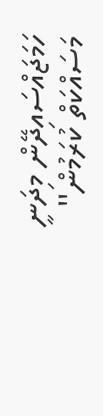ހަމަޖައްސައިދޭން މިދަނީ މަސައްކަތް ކުރަމުން''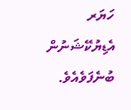ހަޔަރ އެޑިޔުކޭޝަނުން ބުނެފަވެއެވެ.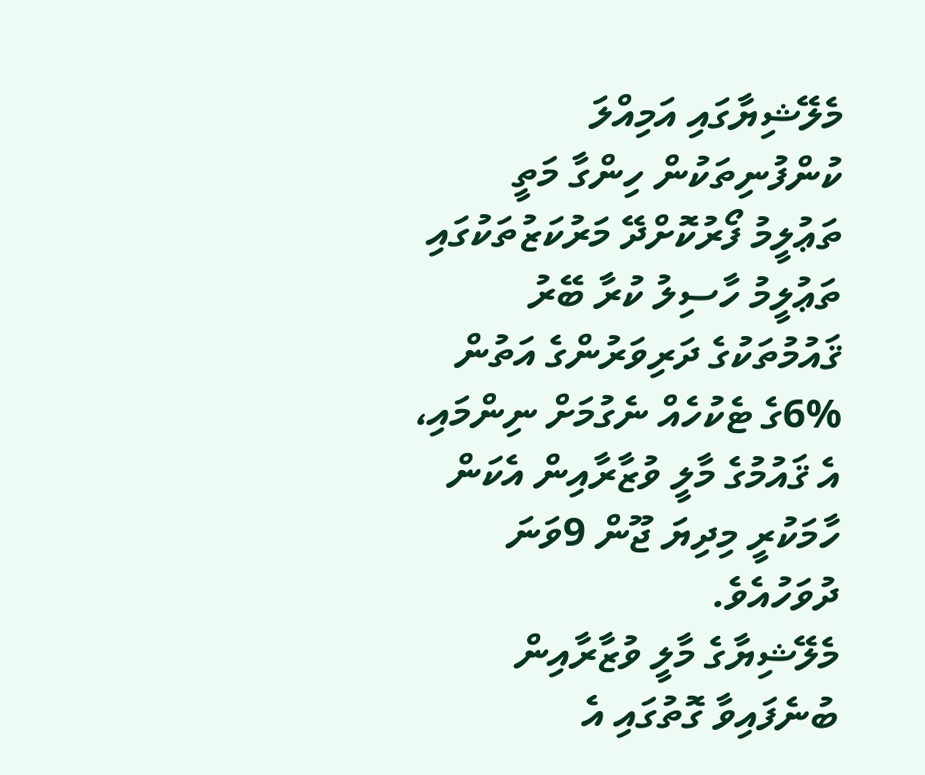މެލޭޝިޔާގައި އަމިއްލަ ކުންފުނިތަކުން ހިންގާ މަތީ ތަޢުލީމު ފޯރުކޮށްދޭ މަރުކަޒުތަކުގައި ތަޢުލީމު ހާސިލު ކުރާ ބޭރު ޤައުމުތަކުގެ ދަރިވަރުންގެ އަތުން %6ގެ ޓެކުހެއް ނެގުމަށް ނިންމައި، އެ ޤައުމުގެ މާލީ ވުޒާރާއިން އެކަން ހާމަކުރީ މިދިޔަ ޖޫން 9ވަނަ ދުވަހުއެވެ.
މެލޭޝިޔާގެ މާލީ ވުޒާރާއިން ބުނެފައިވާ ގޮތުގައި އެ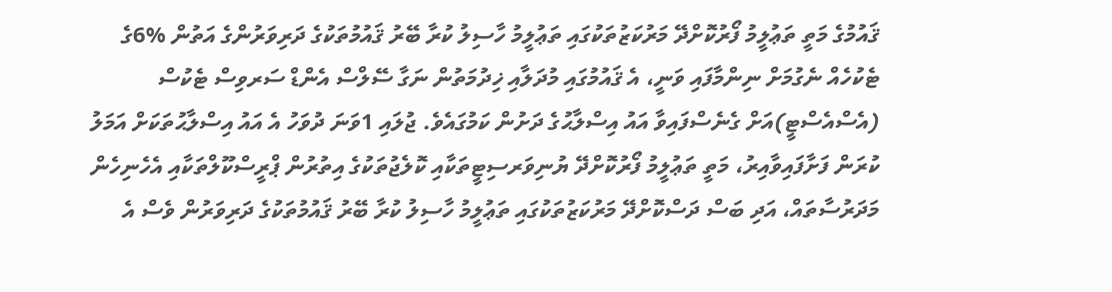ޤައުމުގެ މަތީ ތަޢުލީމު ފޯރުކޮށްދޭ މަރުކަޒުތަކުގައި ތަޢުލީމު ހާސިލު ކުރާ ބޭރު ޤައުމުތަކުގެ ދަރިވަރުންގެ އަތުން %6ގެ ޓެކުހެއް ނެގުމަށް ނިންމާފައި ވަނީ، އެ ޤައުމުގައި މުދަލާއި ޚިދުމަތުން ނަގާ ސޭލްސް އެންޑް ސަރވިސް ޓެކުސް (އެސްއެސްޓީ)އަށް ގެނެސްފައިވާ އައު އިސްލާޙުގެ ދަށުން ކަމުގައެވެ. ޖުލައި 1ވަނަ ދުވަހު އެ އައު އިސްލާޙުތަކަށް އަމަލު ކުރަން ފަށާފައިވާއިރު، މަތީ ތަޢުލީމު ފޯރުކޮށްދޭ ޔުނިވަރސިޓީތަކާއި ކޮލެޖުތަކުގެ އިތުރުން ޕްރީސްކޫލްތަކާއި އެހެނިހެން މަދަރުސާތައް، އަދި ބަސް ދަސްކޮށްދޭ މަރުކަޒުތަކުގައި ތަޢުލީމު ހާސިލު ކުރާ ބޭރު ޤައުމުތަކުގެ ދަރިވަރުން ވެސް އެ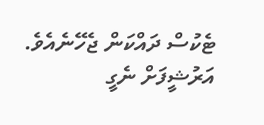ޓެކުސް ދައްކަން ޖެހޭނެއެވެ.
އަރުޝީފަށް ނެގީ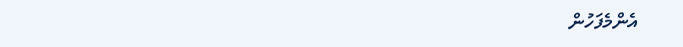އެންމެފަހުން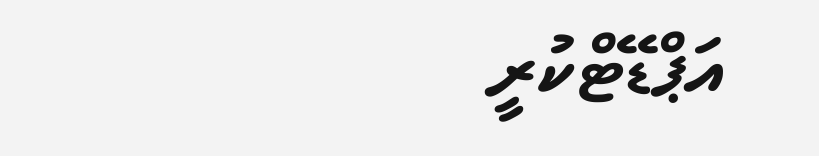އަޕްޑޭޓްކުރީ